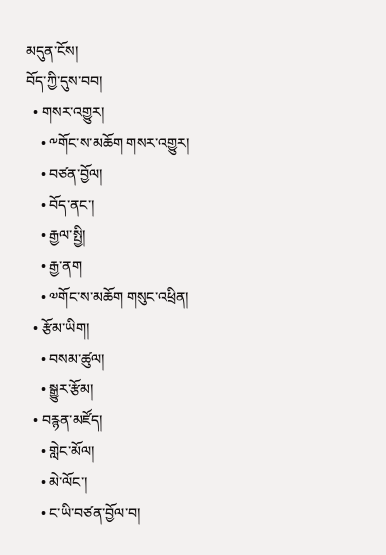མདུན་ངོས།
བོད་ཀྱི་དུས་བབ།
  • གསར་འགྱུར།
    • ༸གོང་ས་མཆོག གསར་འགྱུར།
    • བཙན་བྱོལ།
    • བོད་ནང་།
    • རྒྱལ་སྤྱི།
    • རྒྱ་ནག
    • ༧གོང་ས་མཆོག གསུང་འཕྲིན།
  • རྩོམ་ཡིག།
    • བསམ་ཚུལ།
    • སྒྱུར་རྩོམ།
  • བརྙན་མཛོད།
    • གླེང་མོལ།
    • མེ་ལོང་།
    • ང་ཡི་བཙན་བྱོལ་བ།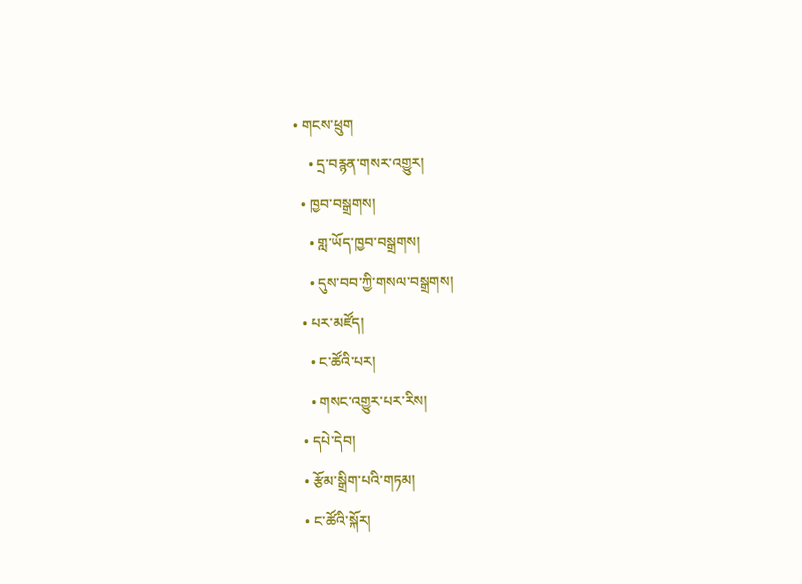• གངས་ཕྲུག
    • དྲ་བརྙན་གསར་འགྱུར།
  • ཁྱབ་བསྒྲགས།
    • གླ་ཡོད་ཁྱབ་བསྒྲགས།
    • དུས་བབ་ཀྱི་གསལ་བསྒྲགས།
  • པར་མཛོད།
    • ང་ཚོའི་པར།
    • གསང་འགྱུར་པར་རིས།
  • དཔེ་དེབ།
  • རྩོམ་སྒྲིག་པའི་གཏམ།
  • ང་ཚོའི་སྐོར།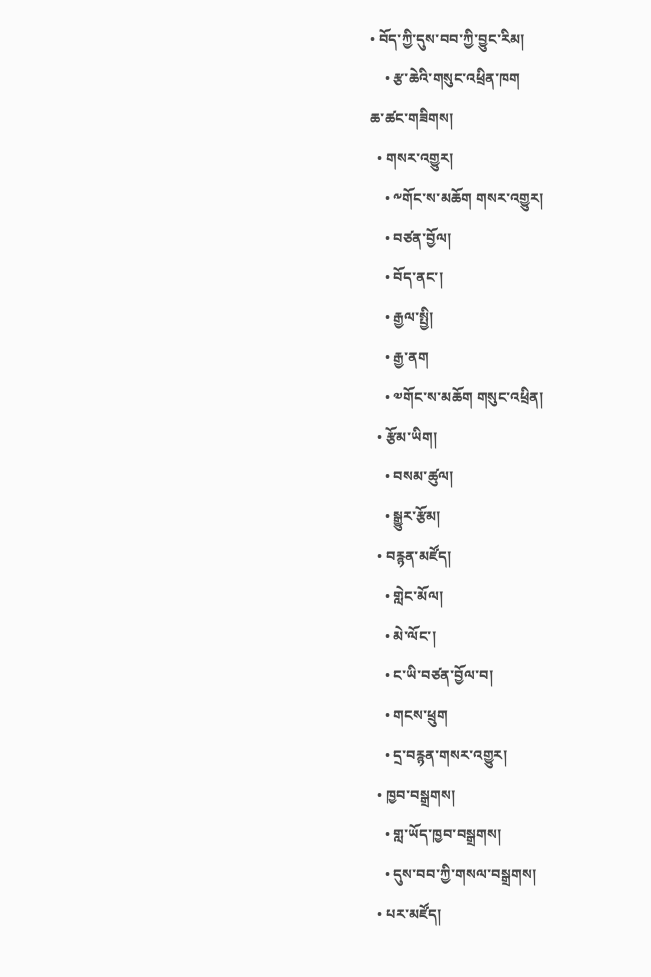• བོད་ཀྱི་དུས་བབ་ཀྱི་བྱུང་རིམ།
    • རྩ་ཆེའི་གསུང་འཕྲིན་ཁག
ཆ་ཚང་གཟིགས།
  • གསར་འགྱུར།
    • ༸གོང་ས་མཆོག གསར་འགྱུར།
    • བཙན་བྱོལ།
    • བོད་ནང་།
    • རྒྱལ་སྤྱི།
    • རྒྱ་ནག
    • ༧གོང་ས་མཆོག གསུང་འཕྲིན།
  • རྩོམ་ཡིག།
    • བསམ་ཚུལ།
    • སྒྱུར་རྩོམ།
  • བརྙན་མཛོད།
    • གླེང་མོལ།
    • མེ་ལོང་།
    • ང་ཡི་བཙན་བྱོལ་བ།
    • གངས་ཕྲུག
    • དྲ་བརྙན་གསར་འགྱུར།
  • ཁྱབ་བསྒྲགས།
    • གླ་ཡོད་ཁྱབ་བསྒྲགས།
    • དུས་བབ་ཀྱི་གསལ་བསྒྲགས།
  • པར་མཛོད།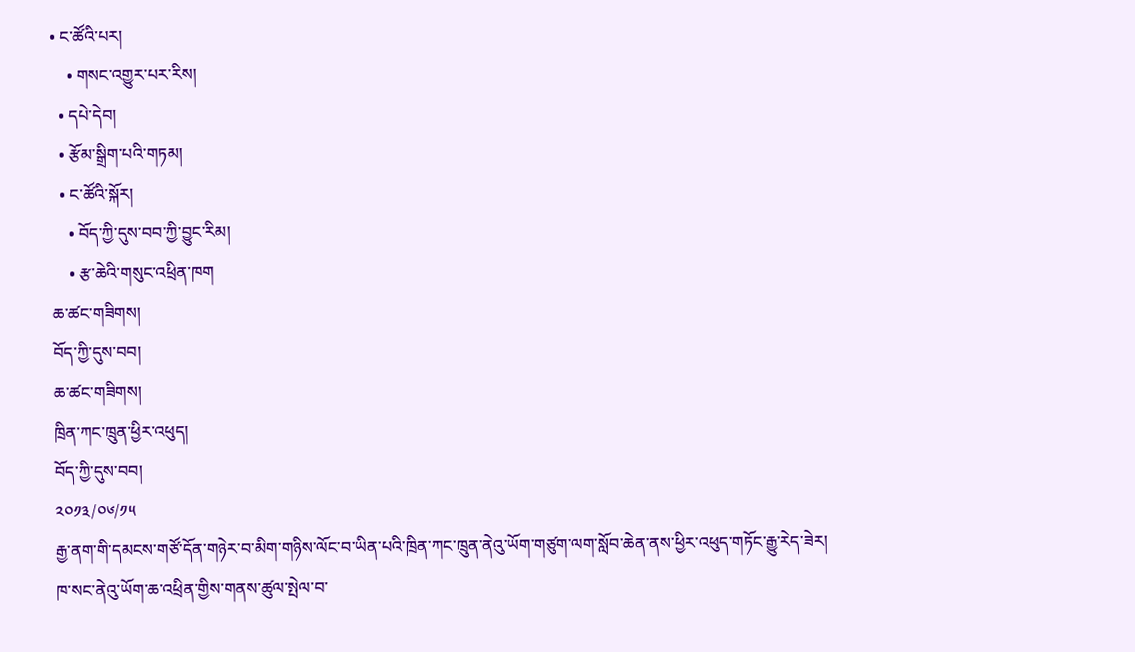• ང་ཚོའི་པར།
    • གསང་འགྱུར་པར་རིས།
  • དཔེ་དེབ།
  • རྩོམ་སྒྲིག་པའི་གཏམ།
  • ང་ཚོའི་སྐོར།
    • བོད་ཀྱི་དུས་བབ་ཀྱི་བྱུང་རིམ།
    • རྩ་ཆེའི་གསུང་འཕྲིན་ཁག
ཆ་ཚང་གཟིགས།
བོད་ཀྱི་དུས་བབ།
ཆ་ཚང་གཟིགས།
ཁྲིན་ཀང་ཁྲུན་ཕྱིར་འཕུད།
བོད་ཀྱི་དུས་བབ།
༢༠༡༣/༠༦/༡༥
རྒྱ་ནག་གི་དམངས་གཙོ་དོན་གཉེར་བ་མིག་གཉིས་ལོང་བ་ཡིན་པའི་ཁྲིན་ཀང་ཁྲུན་ནེའུ་ཡོག་གཙུག་ལག་སློབ་ཆེན་ནས་ཕྱིར་འཕུད་གཏོང་རྒྱུ་རེད་ཟེར།
ཁ་སང་ནེའུ་ཡོག་ཆ་འཕྲིན་གྱིས་གནས་ཚུལ་སྤེལ་བ་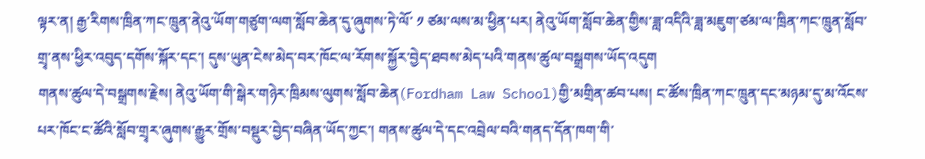ལྟར་ན། རྒྱ་རིགས་ཁྲིན་ཀང་ཁྲུན་ནེའུ་ཡོག་གཙུག་ལག་སློབ་ཆེན་དུ་ཞུགས་ཏེ་ལོ་ ༡ ཙམ་ལས་མ་ཕྱིན་པར། ནེའུ་ཡོག་སློབ་ཆེན་གྱིས་ཟླ་འདིའི་ཟླ་མཇུག་ཙམ་ལ་ཁྲིན་ཀང་ཁྲུན་སློབ་གྲྭ་ནས་ཕྱིར་འབུད་དགོས་སྐོར་དང་། དུས་ཡུན་ངེས་མེད་བར་ཁོང་ལ་རོགས་སྐྱོར་བྱེད་ཐབས་མེད་པའི་གནས་ཚུལ་བསྒྲགས་ཡོད་འདུག
གནས་ཚུལ་དེ་བསྒྲགས་རྗེས། ནེའུ་ཡོག་གི་སྒེར་གཉེར་ཁྲིམས་ལུགས་སློབ་ཆེན(Fordham Law School)གྱི་མགྲིན་ཚབ་པས། ང་ཚོས་ཁྲིན་ཀང་ཁྲུན་དང་མཉམ་དུ་མ་འོངས་པར་ཁོང་ང་ཚོའི་སློབ་གྲྭར་ཞུགས་རྒྱུར་གྲོས་བསྡུར་བྱེད་བཞིན་ཡོད་ཀྱང་། གནས་ཚུལ་དེ་དང་འབྲེལ་བའི་གནད་དོན་ཁག་གི་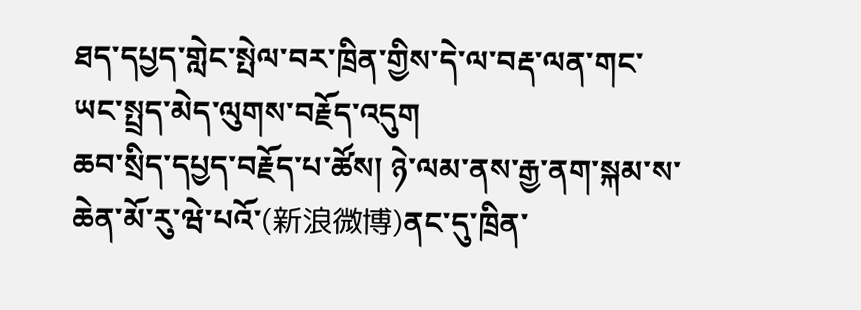ཐད་དཔྱད་གླེང་སྤེལ་བར་ཁྲིན་གྱིས་དེ་ལ་བརྡ་ལན་གང་ཡང་སྤྲད་མེད་ལུགས་བརྗོད་འདུག
ཆབ་སྲིད་དཔྱད་བརྗོད་པ་ཚོས། ཉེ་ལམ་ནས་རྒྱ་ནག་སྐམ་ས་ཆེན་མོ་རུ་ཝེ་པའོ་(新浪微博)ནང་དུ་ཁྲིན་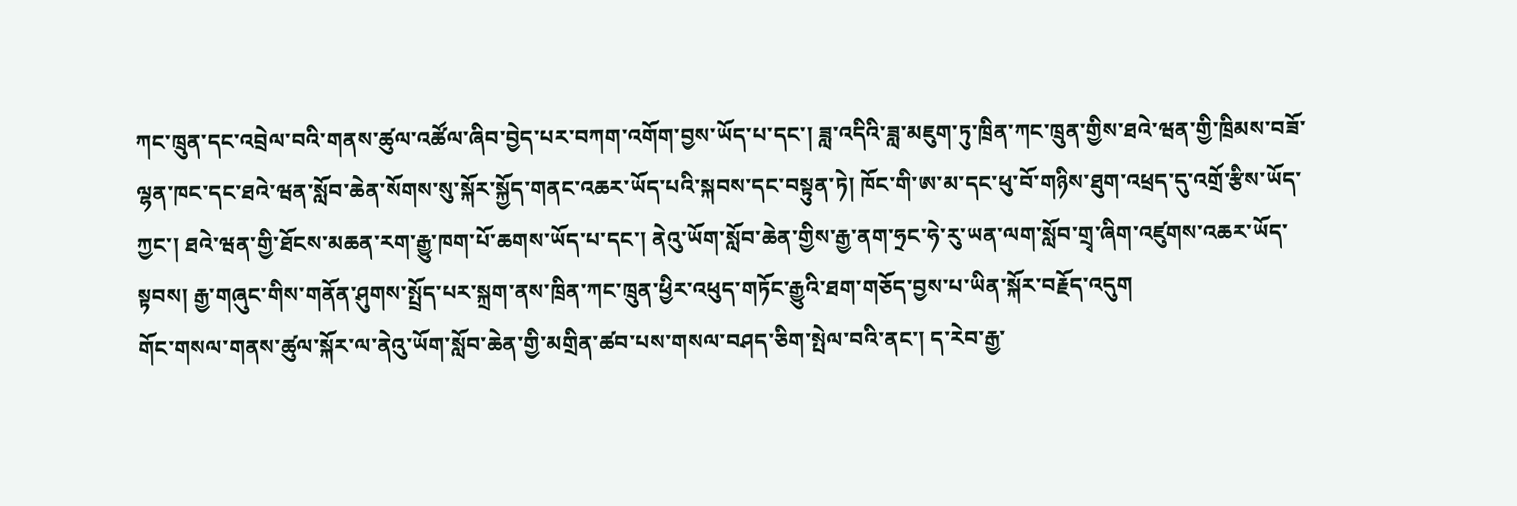ཀང་ཁྲུན་དང་འབྲེལ་བའི་གནས་ཚུལ་འཚོལ་ཞིབ་བྱེད་པར་བཀག་འགོག་བྱས་ཡོད་པ་དང་། ཟླ་འདིའི་ཟླ་མཇུག་ཏུ་ཁྲིན་ཀང་ཁྲུན་གྱིས་ཐའེ་ཝན་གྱི་ཁྲིམས་བཟོ་ལྷན་ཁང་དང་ཐའེ་ཝན་སློབ་ཆེན་སོགས་སུ་སྐོར་སྐྱོད་གནང་འཆར་ཡོད་པའི་སྐབས་དང་བསྟུན་ཏེ། ཁོང་གི་ཨ་མ་དང་ཕུ་བོ་གཉིས་ཐུག་འཕྲད་དུ་འགྲོ་རྩིས་ཡོད་ཀྱང་། ཐའེ་ཝན་གྱི་ཐོངས་མཆན་རག་རྒྱུ་ཁག་པོ་ཆགས་ཡོད་པ་དང་། ནེའུ་ཡོག་སློབ་ཆེན་གྱིས་རྒྱ་ནག་ཧྲང་ཧེ་རུ་ཡན་ལག་སློབ་གྲྭ་ཞིག་འཛུགས་འཆར་ཡོད་སྟབས། རྒྱ་གཞུང་གིས་གནོན་ཤུགས་སྤྲོད་པར་སྐྲག་ནས་ཁྲིན་ཀང་ཁྲུན་ཕྱིར་འཕུད་གཏོང་རྒྱུའི་ཐག་གཅོད་བྱས་པ་ཡིན་སྐོར་བརྗོད་འདུག
གོང་གསལ་གནས་ཚུལ་སྐོར་ལ་ནེའུ་ཡོག་སློབ་ཆེན་གྱི་མགྲིན་ཚབ་པས་གསལ་བཤད་ཅིག་སྤེལ་བའི་ནང་། ད་རེབ་རྒྱ་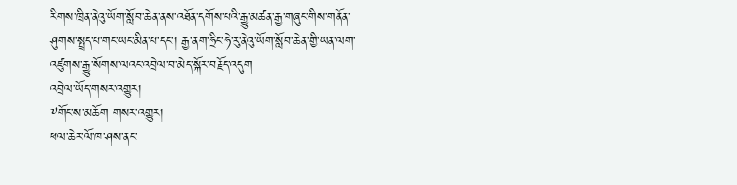རིགས་ཁྲིན་ནེའུ་ཡོག་སློབ་ཆེན་ནས་འཐོན་དགོས་པའི་རྒྱུ་མཚན་རྒྱ་གཞུང་གིས་གནོན་ཤུགས་སྤྲད་པ་གང་ཡང་མིན་པ་དང་། རྒྱ་ནག་ཧྲིང་ཧེ་རུ་ནེའུ་ཡོག་སློབ་ཆེན་གྱི་ཡན་ལག་འཛུགས་རྒྱུ་སོགས་ལའང་འབྲེལ་བ་མེད་སྐོར་བརྗོད་འདུག
འབྲེལ་ཡོད་གསར་འགྱུར།
༸གོང་ས་མཆོག གསར་འགྱུར།
ཕལ་ཆེར་ལོ་ཁ་ཤས་ནང་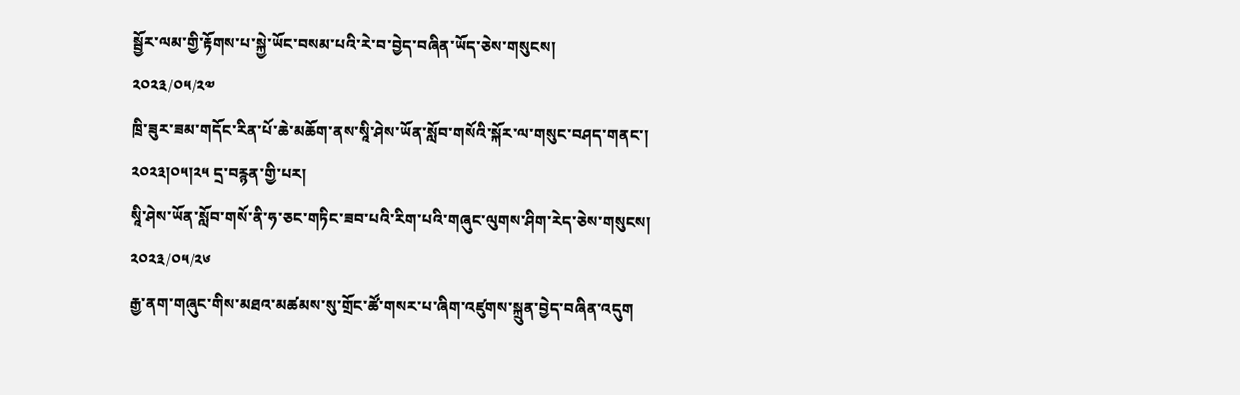སྦྱོར་ལམ་གྱི་རྟོགས་པ་སྐྱེ་ཡོང་བསམ་པའི་རེ་བ་བྱེད་བཞིན་ཡོད་ཅེས་གསུངས།
༢༠༢༣/༠༥/༢༧
ཁྲི་ཟུར་ཟམ་གདོང་རིན་པོ་ཆེ་མཆོག་ནས་སཱི་ཤེས་ཡོན་སློབ་གསོའི་སྐོར་ལ་གསུང་བཤད་གནང་། ༢༠༢༣།༠༥།༢༥ དྲ་བརྙན་གྱི་པར།
སཱི་ཤེས་ཡོན་སློབ་གསོ་ནི་ཧ་ཅང་གཏིང་ཟབ་པའི་རིག་པའི་གཞུང་ལུགས་ཤིག་རེད་ཅེས་གསུངས།
༢༠༢༣/༠༥/༢༦
རྒྱ་ནག་གཞུང་གིས་མཐའ་མཚམས་སུ་གྲོང་ཚོ་གསར་པ་ཞིག་འཛུགས་སྐྲུན་བྱེད་བཞིན་འདུག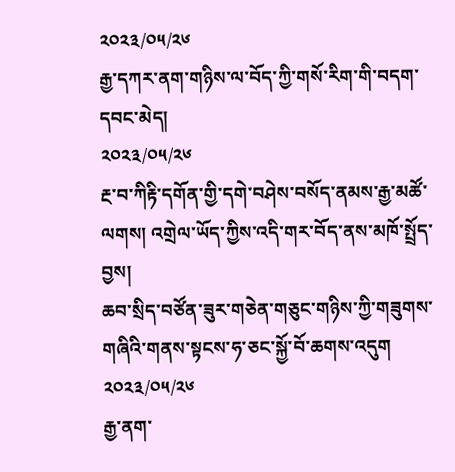༢༠༢༣/༠༥/༢༦
རྒྱ་དཀར་ནག་གཉིས་ལ་བོད་ཀྱི་གསོ་རིག་གི་བདག་དབང་མེད།
༢༠༢༣/༠༥/༢༦
རྔ་བ་ཀིརྟི་དགོན་གྱི་དགེ་བཤེས་བསོད་ནམས་རྒྱ་མཚོ་ལགས། འགྲེལ་ཡོད་ཀྱིས་འདི་གར་བོད་ནས་མཁོ་སྤྲོད་བྱས།
ཆབ་སྲིད་བཙོན་ཟུར་གཅེན་གཅུང་གཉིས་ཀྱི་གཟུགས་གཞིའི་གནས་སྟངས་ཧ་ཅང་སྐྱོ་བོ་ཆགས་འདུག
༢༠༢༣/༠༥/༢༦
རྒྱ་ནག་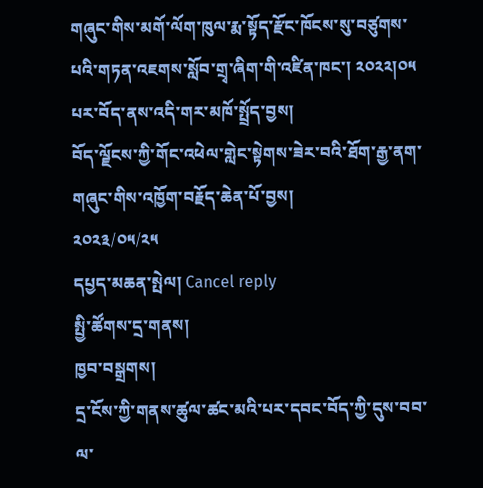གཞུང་གིས་མགོ་ལོག་ཁུལ་རྨ་སྟོད་རྫོང་ཁོངས་སུ་བཙུགས་པའི་གཏན་འཇགས་སློབ་གྲྭ་ཞིག་གི་འཛིན་ཁང་། ༢༠༢༢།༠༥ པར་བོད་ནས་འདི་གར་མཁོ་སྤྲོད་བྱས།
བོད་ལྗོངས་ཀྱི་གོང་འཕེལ་གླེང་སྟེགས་ཟེར་བའི་ཐོག་རྒྱ་ནག་གཞུང་གིས་འཁྱོག་བརྗོད་ཆེན་པོ་བྱས།
༢༠༢༣/༠༥/༢༥
དཔྱད་མཆན་སྤེལ། Cancel reply
སྤྱི་ཚོགས་དྲ་གནས།
ཁྱབ་བསྒྲགས།
དྲ་ངོས་ཀྱི་གནས་ཚུལ་ཚང་མའི་པར་དབང་བོད་ཀྱི་དུས་བབ་ལ་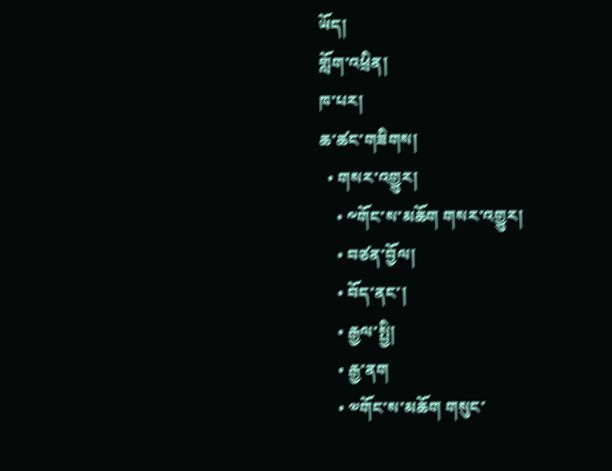ཡོད།
གློག་འཕྲིན།
ཁ་པར།
ཆ་ཚང་གཟིགས།
  • གསར་འགྱུར།
    • ༸གོང་ས་མཆོག གསར་འགྱུར།
    • བཙན་བྱོལ།
    • བོད་ནང་།
    • རྒྱལ་སྤྱི།
    • རྒྱ་ནག
    • ༧གོང་ས་མཆོག གསུང་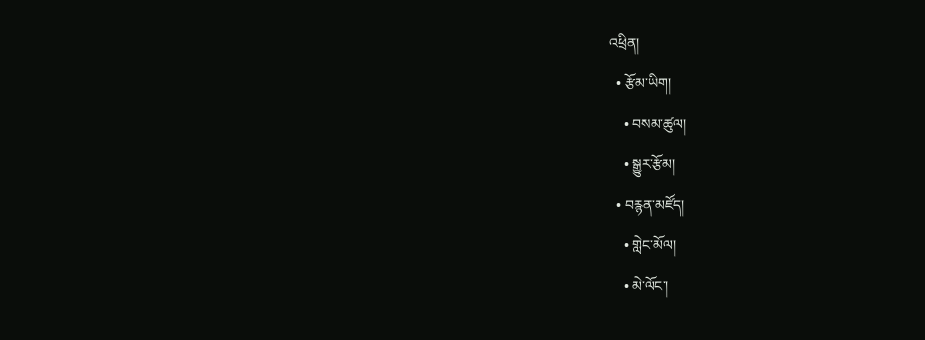འཕྲིན།
  • རྩོམ་ཡིག།
    • བསམ་ཚུལ།
    • སྒྱུར་རྩོམ།
  • བརྙན་མཛོད།
    • གླེང་མོལ།
    • མེ་ལོང་།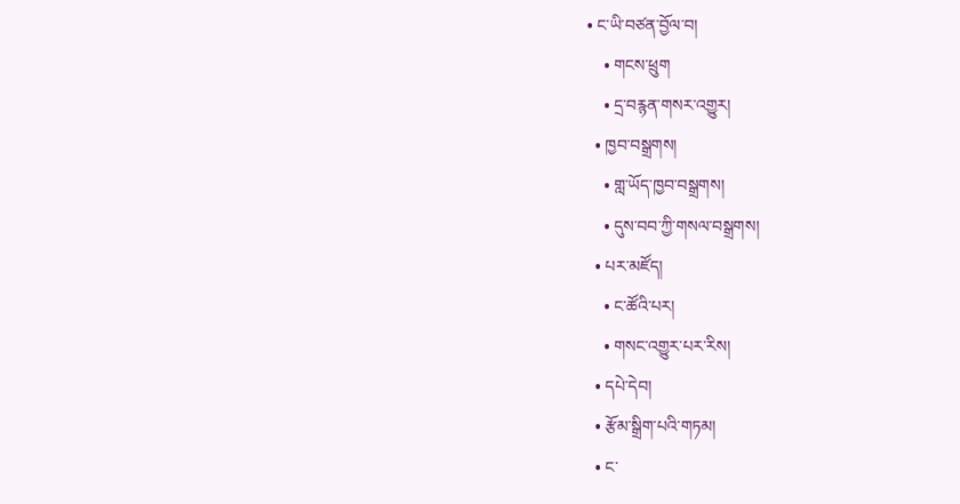• ང་ཡི་བཙན་བྱོལ་བ།
    • གངས་ཕྲུག
    • དྲ་བརྙན་གསར་འགྱུར།
  • ཁྱབ་བསྒྲགས།
    • གླ་ཡོད་ཁྱབ་བསྒྲགས།
    • དུས་བབ་ཀྱི་གསལ་བསྒྲགས།
  • པར་མཛོད།
    • ང་ཚོའི་པར།
    • གསང་འགྱུར་པར་རིས།
  • དཔེ་དེབ།
  • རྩོམ་སྒྲིག་པའི་གཏམ།
  • ང་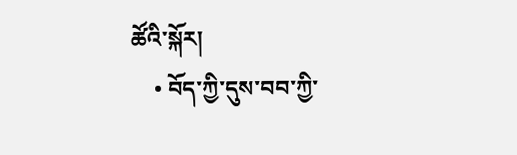ཚོའི་སྐོར།
    • བོད་ཀྱི་དུས་བབ་ཀྱི་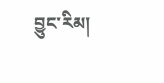བྱུང་རིམ།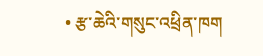• རྩ་ཆེའི་གསུང་འཕྲིན་ཁག